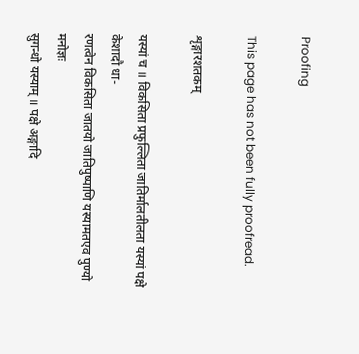Proofing

This page has not been fully proofread.

शृङ्गारशतकम्

यस्यां च ॥ विकसिता प्रफुल्लिता जातिर्मालतीलता यस्यां पक्षे केशादौ धा-
रणत्वेन विकसिता जातयो जातिपुष्पाणि यस्यामतएव पुण्यो मनोज्ञः
सुगन्धो यस्याम् ॥ पक्षे अङ्गादि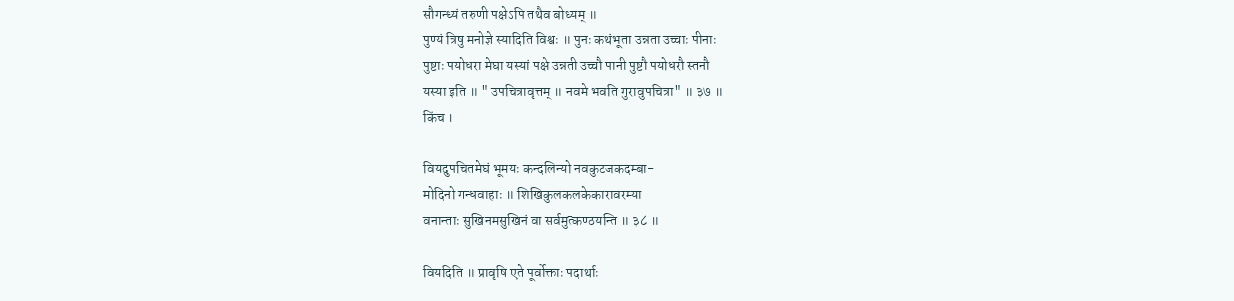सौगन्ध्यं तरुणी पक्षेऽपि तथैव बोध्यम् ॥
पुण्यं त्रिषु मनोज्ञे स्यादिति विश्वः ॥ पुनः कथंभूता उन्नता उच्चाः पीनाः
पुष्टाः पयोधरा मेघा यस्यां पक्षे उन्नती उच्चौ पानी पुष्टौ पयोधरौ स्तनौ
यस्या इति ॥ " उपचित्रावृत्तम् ॥ नवमे भवति गुरावुपचित्रा" ॥ ३७ ॥
किंच ।

वियदुपचितमेघं भूमयः कन्दलिन्यो नवकुटजकदम्बा-
मोदिनो गन्धवाहाः ॥ शिखिकुलकलकेकारावरम्या
वनान्ताः सुखिनमसुखिनं वा सर्वमुत्कण्ठयन्ति ॥ ३८ ॥

वियदिति ॥ प्रावृषि एते पूर्वोक्ताः पदार्थाः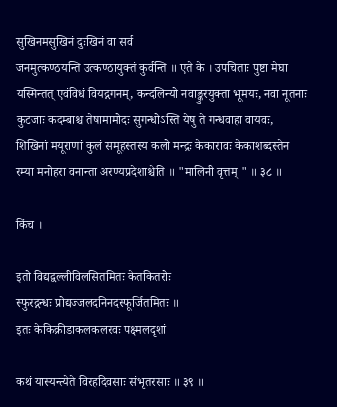सुखिनमसुखिनं दुःखिनं वा सर्व
जनमुत्कण्ठयन्ति उत्कण्ठायुक्तं कुर्वन्ति ॥ एते के । उपचिताः पुष्टा मेघा
यस्मिन्तत् एवंविधं वियद्गगनम्, कन्दलिन्यो नवाङ्कुरयुक्ता भूमयः, नवा नूतनाः
कुटजाः कदम्बाश्च तेषामामोदः सुगन्धोऽस्ति येषु ते गन्धवाहा वायवः,
शिखिनां मयूराणां कुलं समूहस्तस्य कलो मन्द्रः केकारावः केकाशब्दस्तेन
रम्या मनोहरा वनान्ता अरण्यप्रदेशाश्चेति ॥ "मालिनी वृत्तम् " ॥ ३८ ॥

किंच ।

इतो विद्यद्वल्लीविलसितमितः केतकितरोः
स्फुरद्गन्धः प्रोद्यज्जलदनिनदस्फूर्जितमितः ॥
इतः केकिक्रीडाकलकलरवः पक्ष्मलदृशां

कथं यास्यन्त्येते विरहदिवसाः संभृतरसाः ॥ ३९ ॥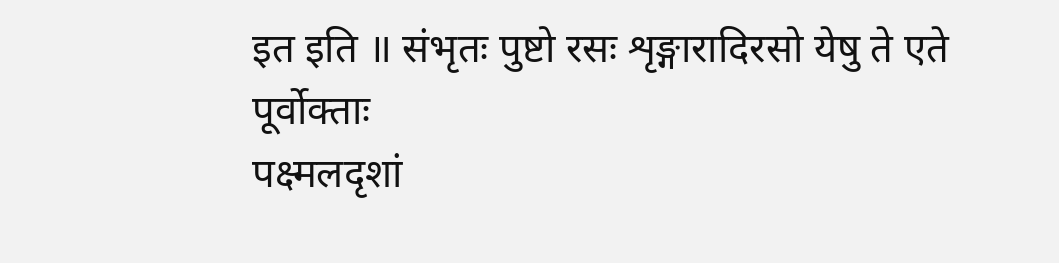इत इति ॥ संभृतः पुष्टो रसः शृङ्गारादिरसो येषु ते एते पूर्वोक्ताः
पक्ष्मलदृशां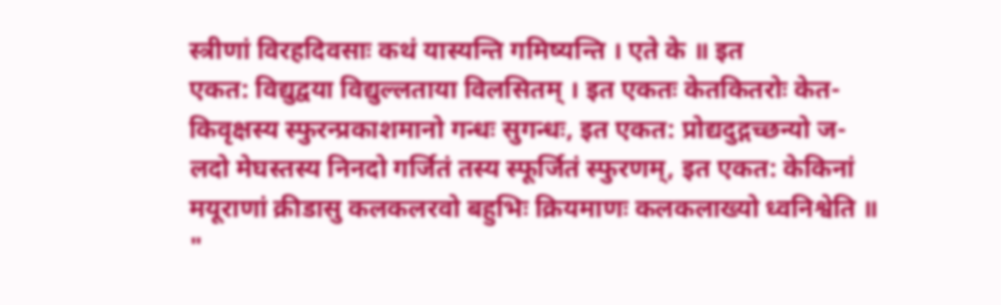स्त्रीणां विरहदिवसाः कथं यास्यन्ति गमिष्यन्ति । एते के ॥ इत
एकत: विद्युद्वया विद्युल्लताया विलसितम् । इत एकतः केतकितरोः केत-
किवृक्षस्य स्फुरन्प्रकाशमानो गन्धः सुगन्धः, इत एकत: प्रोद्यदुद्गच्छन्यो ज-
लदो मेघस्तस्य निनदो गर्जितं तस्य स्फूर्जितं स्फुरणम्, इत एकत: केकिनां
मयूराणां क्रीडासु कलकलरवो बहुभिः क्रियमाणः कलकलाख्यो ध्वनिश्वेति ॥
"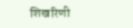शिखरिणी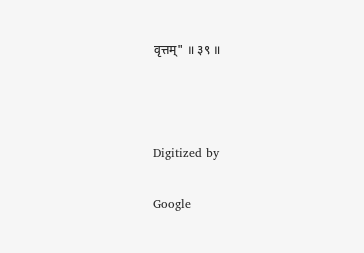वृत्तम्" ॥ ३९ ॥



Digitized by

Google